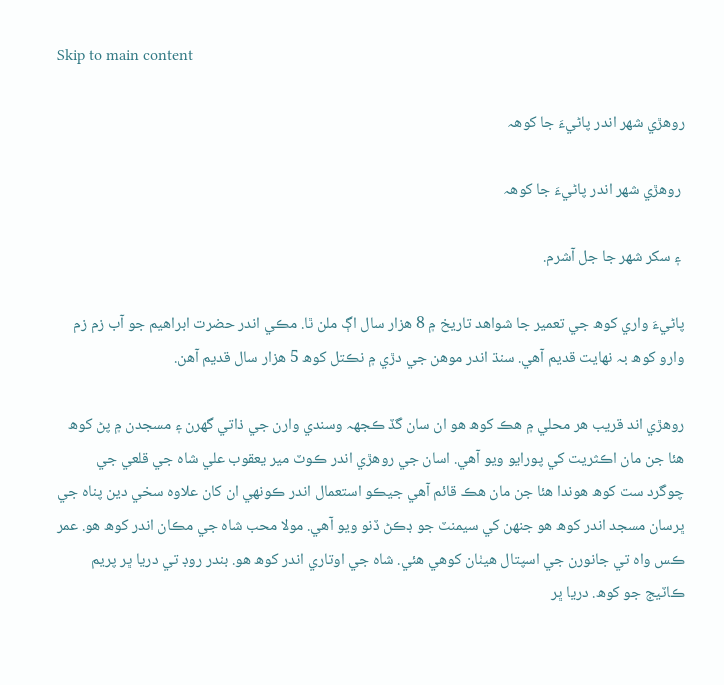Skip to main content

روھڙي شھر اندر پاڻيءَ جا کوھہ

 روھڙي شھر اندر پاڻيءَ جا کوھہ

 ۽ سکر شھر جا جل آشرم.

پاڻيءَ واري کوھ جي تعمير جا شواھد تاريخ ۾ 8 ھزار سال اڳ ملن ٿا. مڪي اندر حضرت ابراھيم جو آب زم زم وارو کوھ بہ نهايت قديم آھي. سنڌ اندر موھن جي دڙي ۾ نڪتل کوھ 5 ھزار سال قديم آھن.

روھڙي اند قريب ھر محلي ۾ ھڪ کوھ ھو ان سان گڏ ڪجهہ وسندي وارن جي ذاتي گهرن ۽ مسجدن ۾ پڻ کوھ ھئا جن مان اڪثريت کي پورايو ويو آھي. اسان جي روھڙي اندر ڪوٽ مير يعقوب علي شاه جي قلعي جي چوگرد ست کوھ ھوندا ھئا جن مان ھڪ قائم آھي جيڪو استعمال اندر ڪونهي ان کان علاوه سخي دين پناه جي ڀرسان مسجد اندر کوھ ھو جنهن کي سيمنٽ جو ڊڪڻ ڏنو ويو آھي. مولا محب شاه جي مڪان اندر کوھ ھو. عمر ڪس واه تي جانورن جي اسپتال ھيٺان کوھي ھئي. شاه جي اوتاري اندر کوھ ھو. بندر روڊ تي دريا ڀر پريم ڪاٽيج جو کوھ. دريا ڀر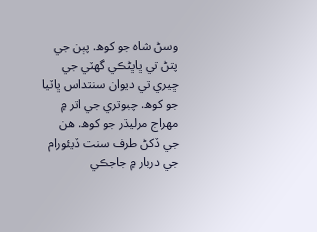وسڻ شاه جو کوھ. پٻن جي پتڻ تي ڀاڀڻڪي گهٽي جي ڇيري تي ديوان سنتداس ڀاٽيا جو کوھ. چبوتري جي اتر ۾ مهراج مرليڌر جو کوھ. ھن جي ڏکڻ طرف سنت ڏيئورام جي دربار ۾ جاجڪي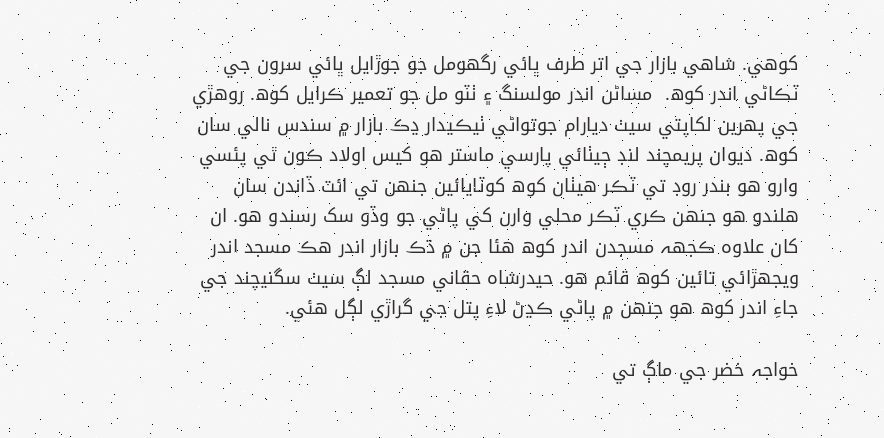کوھي. شاھي بازار جي اتر طرف ڀائي رگهومل جو جوڙايل ڀائي سرون جي ٽڪاڻي اندر کوھ.  مساڻن اندر مولسنگ ۽ ٺٽو مل جو تعمير ڪرايل کوھ. روھڙي جي پهرين لکاپتي سيٺ ديارام جوتواڻي ٺيڪيدار ڍڪ بازار ۾ سندس نالي سان کوھ. ديوان پريمچند لنڊ ڄيٺائي پارسي ماستر ھو کيس اولاد ڪون ٿي پئسي وارو ھو بندر روڊ تي ٽڪر ھيٺان کوھ کوٽايائين جنهن تي ائٽ ڏاندن سان ھلندو ھو جنهن ڪري ٽڪر محلي وارن کي پاڻي جو وڏو سک رسندو ھو. ان کان علاوه ڪجهہ مسجدن اندر کوھ ھئا جن ۾ ڌڪ بازار اندر ھڪ مسجد اندر ويجهڙائي تائين کوھ قائم ھو. حيدرشاه حقاني مسجد لڳ سيٺ سگنيچند جي جاءِ اندر کوھ ھو جنهن ۾ پاڻي ڪڍڻ لاءِ پتل جي گراڙي لڳل ھئي.

خواجہ خضر جي ماڳ تي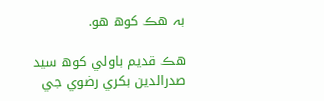بہ ھڪ کوھ ھو.

ھڪ قديم باولي کوھ سيد صدرالدين بکري رضوي جي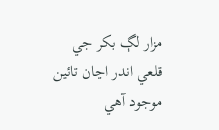مزار لڳ بکر جي قلعي اندر اڃان تائين موجود آھي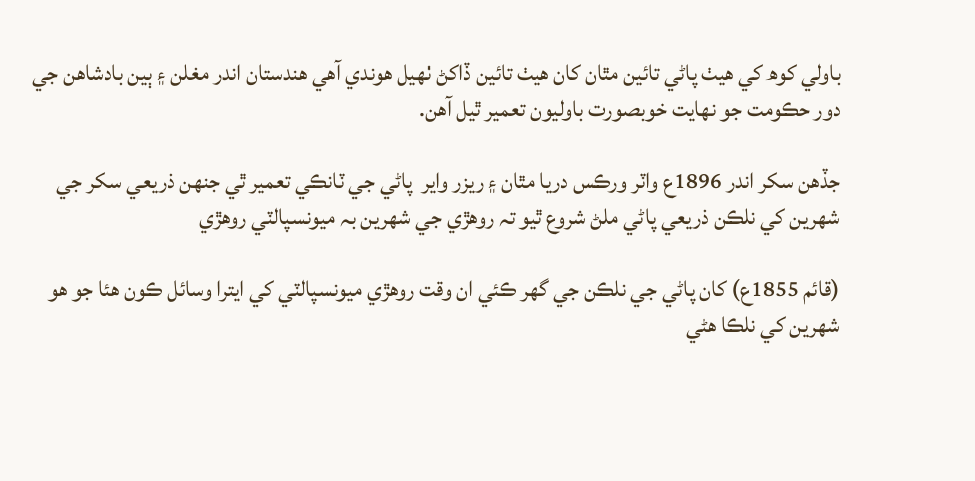باولي کوھ کي ھيٺ پاڻي تائين مٿان کان ھيٺ تائين ڏاکڻ ٺھيل ھوندي آھي ھندستان اندر مغلن ۽ ٻين بادشاھن جي دور حڪومت جو نهايت خوبصورت باوليون تعمير ٿيل آھن.

جڏھن سکر اندر 1896ع واٽر ورڪس دريا مٿان ۽ ريزر واير  پاڻي جي ٽانڪي تعمير ٿي جنهن ذريعي سکر جي شھرين کي نلڪن ذريعي پاڻي ملڻ شروع ٿيو تہ روھڙي جي شھرين بہ ميونسپالٽي روھڙي

(قائم 1855ع) کان پاڻي جي نلڪن جي گهر ڪئي ان وقت روھڙي ميونسپالٽي کي ايترا وسائل ڪون ھئا جو ھو شھرين کي نلڪا ھڻي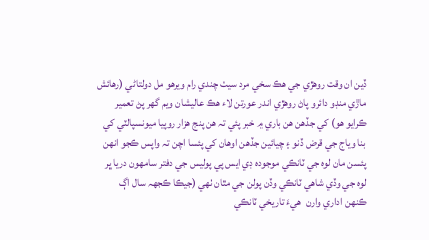ڏين ان وقت روھڙي جي ھڪ سخي مرد سيٺ چندي رام ويرھو مل دولتاڻي (رھائش ماڙي منڊو دائرو پاڻ روھڙي اندر عورتن لاء ھڪ عاليشان ويم گهر پڻ تعمير ڪرايو ھو) کي جڏھن ھن باري ۾ خبر پئي تہ ھن پنج ھزار روپيا ميونسپالٽي کي بنا وياج جي قرض ڏنو ۽ چيائين جڏھن اوھان کي پئسا اچن تہ واپس ڪجو انهن پئسن مان لوه جي ٽانڪي موجوده ڊي ايس پي پوليس جي دفتر سامهون دريا ڀر لوه جي وڏي شاھي ٽانڪي وڏن پولن جي مٿان ٺھي (جيڪا ڪجهہ سال اڳ ڪنهن اداري وارن  ھيءَ تاريخي ٽانڪي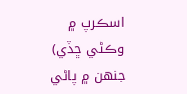اسڪرپ ۾ وڪڻي ڇڏي) جنهن ۾ پاڻي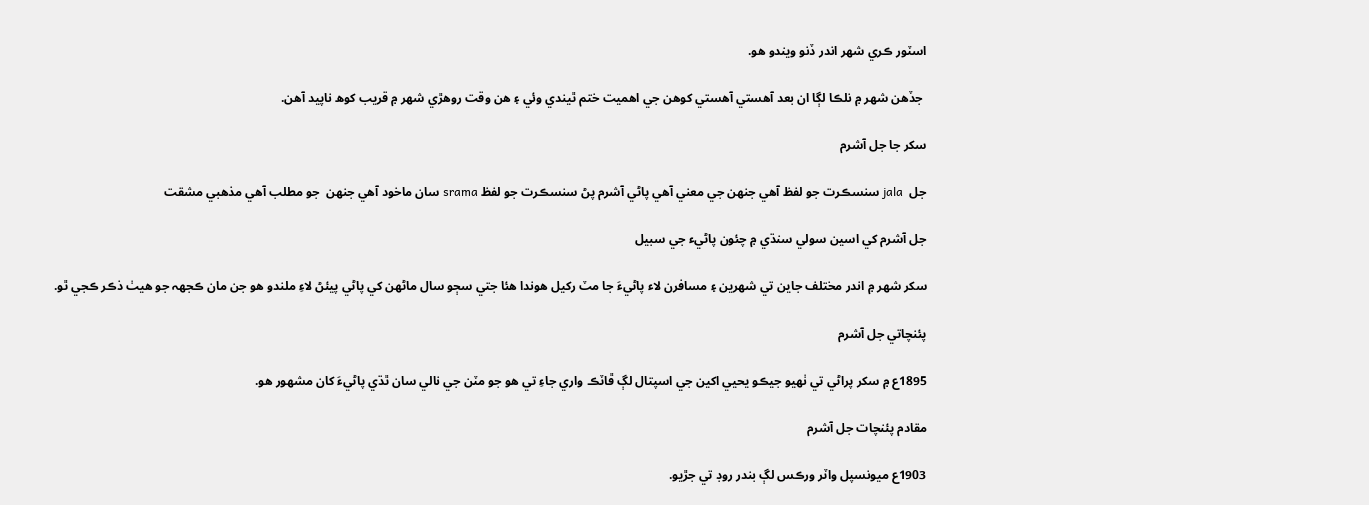اسٽور ڪري شهر اندر ڏنو ويندو ھو.

 جڏھن شھر ۾ نلڪا لڳا ان بعد آھستي آھستي کوھن جي اھميت ختم ٿيندي وئي ۽ ھن وقت روھڙي شھر ۾ قريب کوھ ناپيد آھن.

سکر جا جل آشرم

جل  jala سنسڪرت جو لفظ آھي جنهن جي معني آھي پاڻي آشرم پڻ سنسڪرت جو لفظ srama سان ماخود آھي جنهن  جو مطلب آھي مذھبي مشقت

جل آشرم کي اسين سولي سنڌي ۾ چئون پاڻيء جي سبيل

سکر شھر ۾ اندر مختلف جاين تي شھرين ۽ مسافرن لاء پاڻيءَ جا مٽ رکيل ھوندا ھئا جتي سڄو سال ماڻهن کي پاڻي پيئڻ لاءِ ملندو ھو جن مان ڪجهہ جو ھيٺ ذڪر ڪجي ٿو.

پئنچاتي جل آشرم

1895ع ۾ سکر پراڻي تي ٺهيو جيڪو يحيي اکين جي اسپتال لڳ ڦاٽڪ واري جاءِ تي ھو جو مٽن جي نالي سان ٿڌي پاڻيءَ کان مشھور ھو.

مقادم پئنچات جل آشرم

1903ع ميونسپل واٽر ورڪس لڳ بندر روڊ تي جڙيو.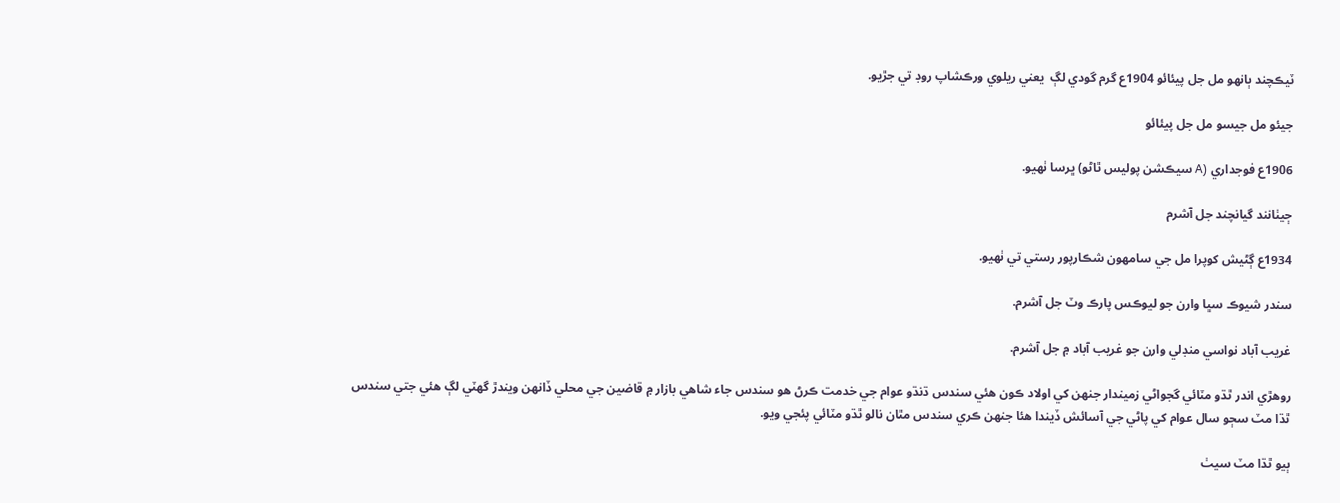ٽيڪچند ٻانهو مل جل پيئائو 1904ع گرم گودي لڳ  يعني ريلوي ورڪشاپ روڊ تي جڙيو.

جيئو مل جيسو مل جل پيئائو

1906ع فوجداري (A سيڪشن پوليس ٿاڻو) ڀرسا ٺھيو.

ڄيٺانند گيانچند جل آشرم

1934ع ڳڻيش کوپرا مل جي سامهون شڪارپور رستي تي ٺھيو.

سندر شيوڪ سڀا وارن جو ليوڪس پارڪ وٽ جل آشرم.

غريب آباد نواسي منڊلي وارن جو غريب آباد ۾ جل آشرم.

روھڙي اندر ٿڌو مٽائي گجواڻي زميندار جنهن کي اولاد ڪون ھئي سندس ڌنڌو عوام جي خدمت ڪرڻ ھو سندس جاء شاھي بازار ۾ قاضين جي محلي ڏانهن ويندڙ گهٽي لڳ ھئي جتي سندس ٿڌا مٽ سڄو سال عوام کي پاڻي جي آسائش ڏيندا ھئا جنهن ڪري سندس مٿان نالو ٿڌو مٽائي پئجي ويو.

ٻيو ٿڌا مٽ سيٺ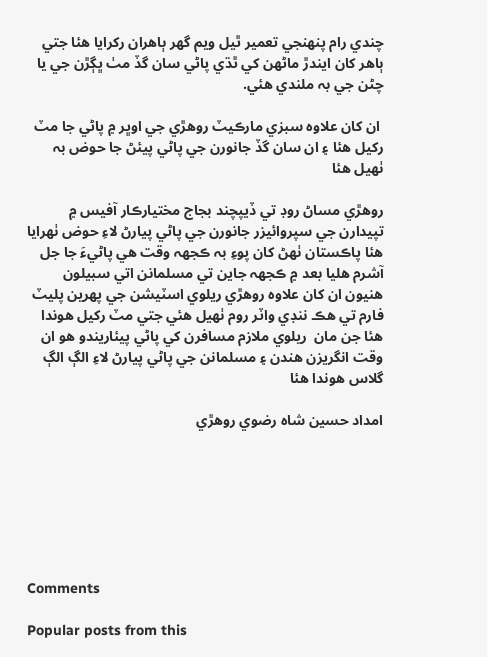چندي رام پنهنجي تعمير ٿيل ويم گهر ٻاھران رکرايا ھئا جتي ٻاھر کان ايندڙ ماڻهن کي ٿڌي پاڻي سان گڏ مٺ ڀڳڙن جي يا چڻن جي بہ ملندي ھئي.

 ان کان علاوه سبزي مارڪيٽ روھڙي جي اوڀر ۾ پاڻي جا مٽ رکيل ھئا ۽ ان سان گڏ جانورن جي پاڻي پيئڻ جا حوض بہ ٺھيل ھئا

روھڙي مساڻ روڊ تي ڏيپچند بجاج مختيارڪار آفيس ۾ تپيدارن جي سپروائيزر جانورن جي پاڻي پيارڻ لاءِ حوض ٺھرايا ھئا پاڪستان ٺھڻ کان پوءِ بہ ڪجهہ وقت ھي پاڻيءَ جا جل آشرم ھليا بعد ۾ ڪجهہ جاين تي مسلمانن اتي سبيلون ھنيون ان کان علاوه روھڙي ريلوي اسٽيشن جي پهرين پليٽ فارم تي ھڪ ننڊي واٽر روم ٺھيل ھئي جتي مٽ رکيل ھوندا ھئا جن مان  ريلوي ملازم مسافرن کي پاڻي پيئاريندو ھو ان وقت انگريزن ھندن ۽ مسلمانن جي پاڻي پيارڻ لاءِ الڳ الڳ گلاس ھوندا ھئا

امداد حسين شاه رضوي روھڙي







Comments

Popular posts from this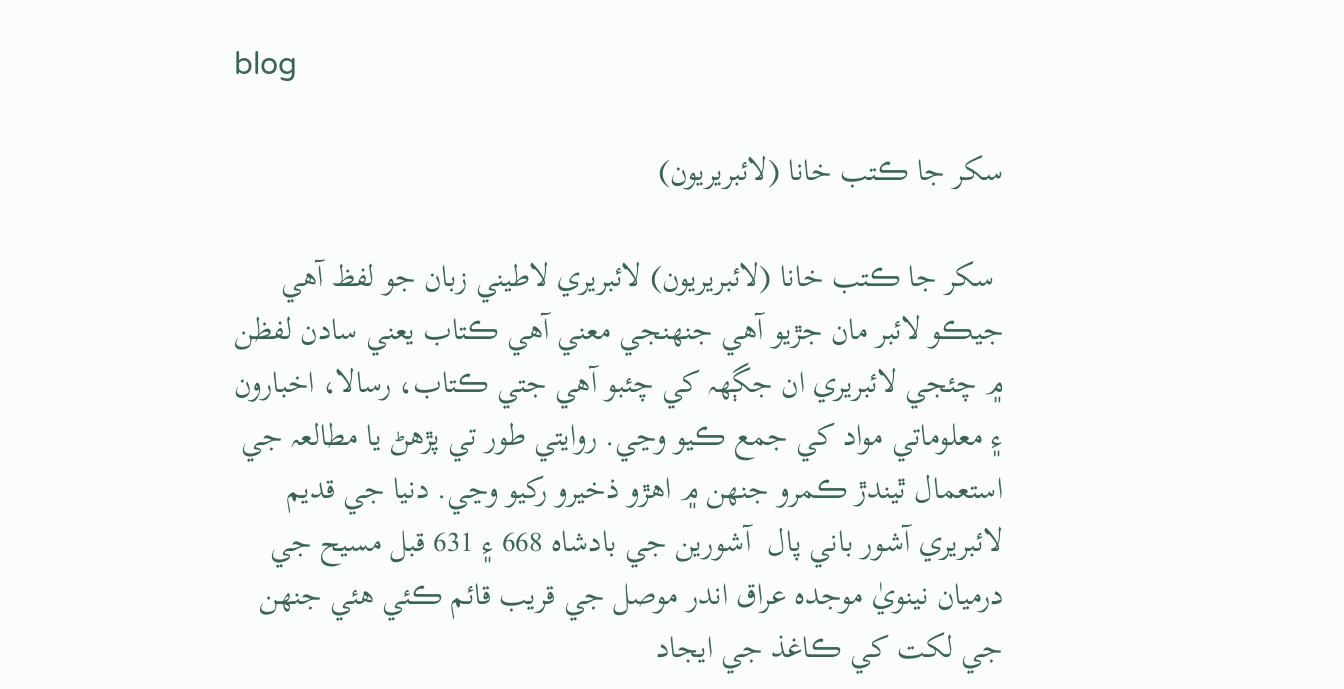blog

سکر جا ڪتب خانا (لائبريريون)

 سکر جا ڪتب خانا (لائبريريون) لائبريري لاطيني زبان جو لفظ آھي جيڪو لائبر مان جڙيو آھي جنهنجي معني آھي ڪتاب يعني سادن لفظن ۾ چئجي لائبريري ان جڳهہ کي چئبو آھي جتي ڪتاب، رسالا، اخبارون ۽ معلوماتي مواد کي جمع ڪيو وڃي. روايتي طور تي پڙھڻ يا مطالعہ جي استعمال ٿيندڙ ڪمرو جنهن ۾ اھڙو ذخيرو رکيو وڃي. دنيا جي قديم لائبريري آشور باني پال  آشورين جي بادشاه 668 ۽ 631 قبل مسيح جي درميان نينويٰ موجده عراق اندر موصل جي قريب قائم ڪئي ھئي جنهن جي لکت کي ڪاغذ جي ايجاد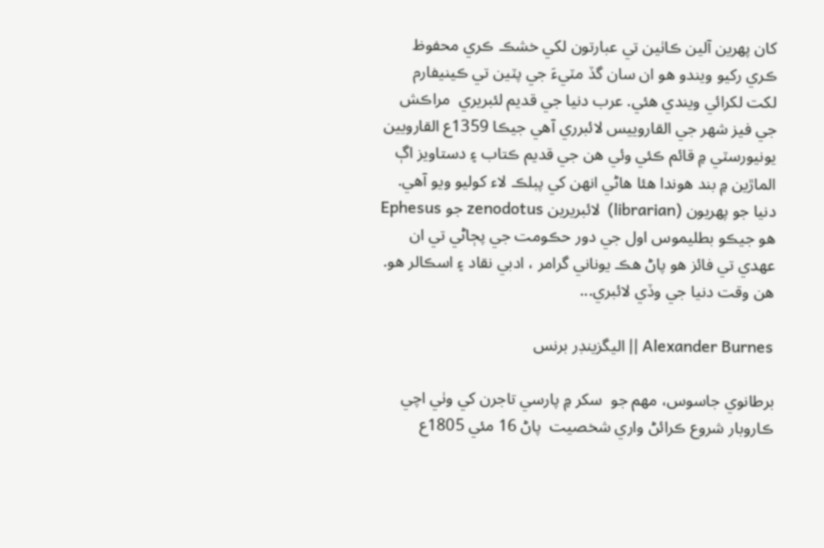کان پهرين آلين ڪاٺين تي عبارتون لکي خشڪ ڪري محفوظ ڪري رکيو ويندو ھو ان سان گڏ مٽيءَ جي پٽين تي ڪينيفارم لکت لکرائي ويندي ھئي. عرب دنيا جي قديم لئبريري  مراڪش جي فيز شھر جي القاروييس لائبرري آھي جيڪا 1359ع القارويين يونيورسٽي ۾ قائم ڪئي وئي ھن جي قديم ڪتاب ۽ دستاويز اڳ الماڙين ۾ بند ھوندا ھئا ھاڻي انهن کي پبلڪ لاء کوليو ويو آھي. دنيا جو پهريون (librarian)  لائبريرين zenodotus جو Ephesus ھو جيڪو بطليموس اول جي دور حڪومت جي پڄاڻي تي ان عهدي تي فائز ھو پاڻ ھڪ يوناني گرامر ، ادبي نقاد ۽ اسڪالر ھو. ھن وقت دنيا جي وڏي لائبري...

Alexander Burnes || اليگزينڊر برنس

برطانوي جاسوس، مهم جو  سکر ۾ پارسي تاجرن کي وٺي اچي ڪاروبار شروع ڪرائڻ واري شخصيت  پاڻ 16 مئي 1805ع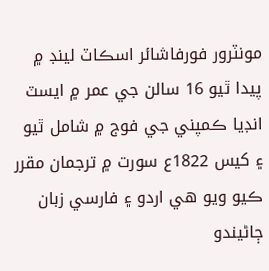مونٽرور فورفاشائر اسڪاٽ لينڊ ۾ پيدا ٿيو 16 سالن جي عمر ۾ ايسٽ انڊيا ڪمپني جي فوج ۾ شامل ٿيو ۽ کيس 1822ع سورت ۾ ترجمان مقرر ڪيو ويو ھي اردو ۽ فارسي زبان ڄاڻيندو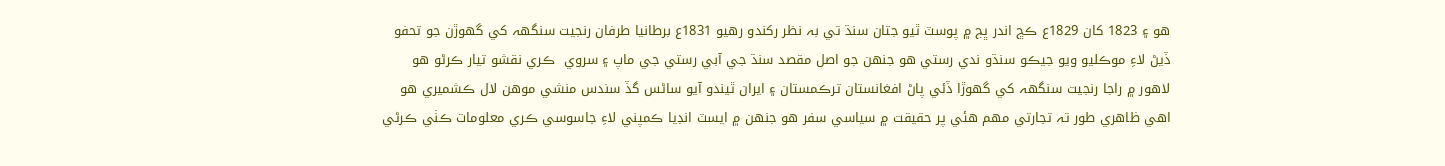ھو ۽ 1823 کان 1829ع ڪڇ اندر ڀڄ ۾ پوسٽ ٿيو جتان سنڌ تي بہ نظر رکندو رھيو 1831ع برطانيا طرفان رنجيت سنگهہ کي گهوڙن جو تحفو ڏيڻ لاءِ موڪليو ويو جيڪو سنڌو ندي رستي ھو جنهن جو اصل مقصد سنڌ جي آبي رستي جي ماپ ۽ سروي  ڪري نقشو تيار ڪرڻو ھو لاھور ۾ راجا رنجيت سنگهہ کي گهوڙا ڏئي پاڻ افغانستان ترڪمستان ۽ ايران ٿيندو آيو ساڻس گڏ سندس منشي موھن لال ڪشميري ھو اھي ظاھري طور تہ تجارتي مھم ھئي پر حقيقت ۾ سياسي سفر ھو جنهن ۾ ايسٽ انڊيا ڪمپني لاءِ جاسوسي ڪري معلومات ڪٺي ڪرڻي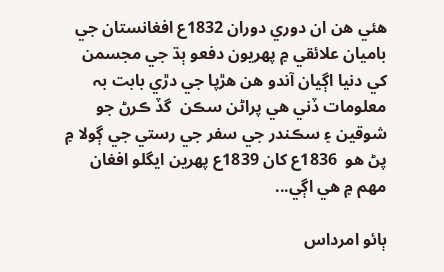ھئي ھن ان دوري دوران 1832ع افغانستان جي باميان علائقي ۾ پهريون دفعو ٻڌ جي مجسمن کي دنيا اڳيان آندو ھن ھڙپا جي دڙي بابت بہ معلومات ڏني ھي پراڻن سڪن  گڏ ڪرڻ جو شوقين ۽ سڪندر جي سفر جي رستي جي ڳولا ۾ پڻ ھو  1836ع کان 1839ع پهرين ايگلو افغان مهم ۾ ھي اڳي...

ٻائو امرداس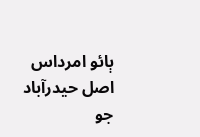ٻائو امرداس اصل حيدرآباد جو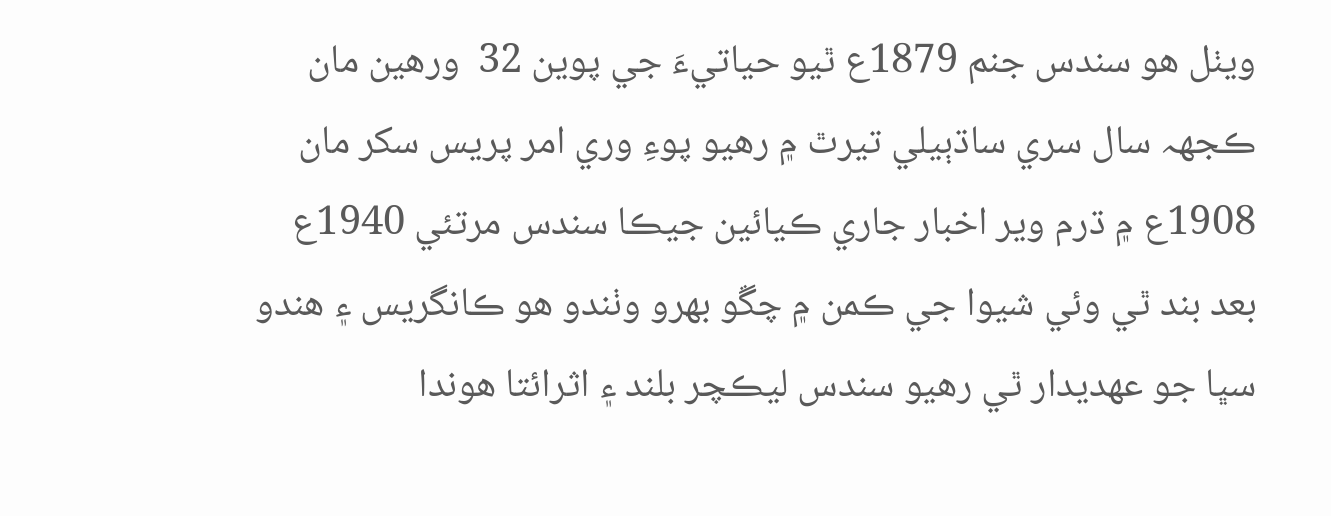ويٺل ھو سندس جنم 1879ع ٿيو حياتيءَ جي پوين 32  ورھين مان ڪجهہ سال سري ساڌٻيلي تيرٿ ۾ رھيو پوءِ وري امر پريس سکر مان 1908ع ۾ ڌرم وير اخبار جاري ڪيائين جيڪا سندس مرتئي 1940ع بعد بند ٿي وئي شيوا جي ڪمن ۾ چڱو بهرو وٺندو ھو ڪانگريس ۽ ھندو سڀا جو عهديدار ٿي رھيو سندس ليڪچر بلند ۽ اثرائتا ھوندا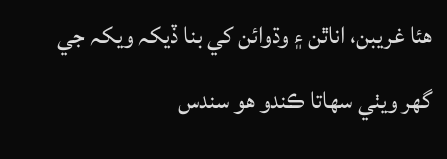ھئا غريبن، اناٿن ۽ وڌوائن کي بنا ڏيکہ ويکہ جي گهر ويٺي سهاتا ڪندو ھو سندس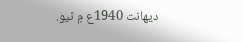ديهانت 1940ع ۾ ٿيو.